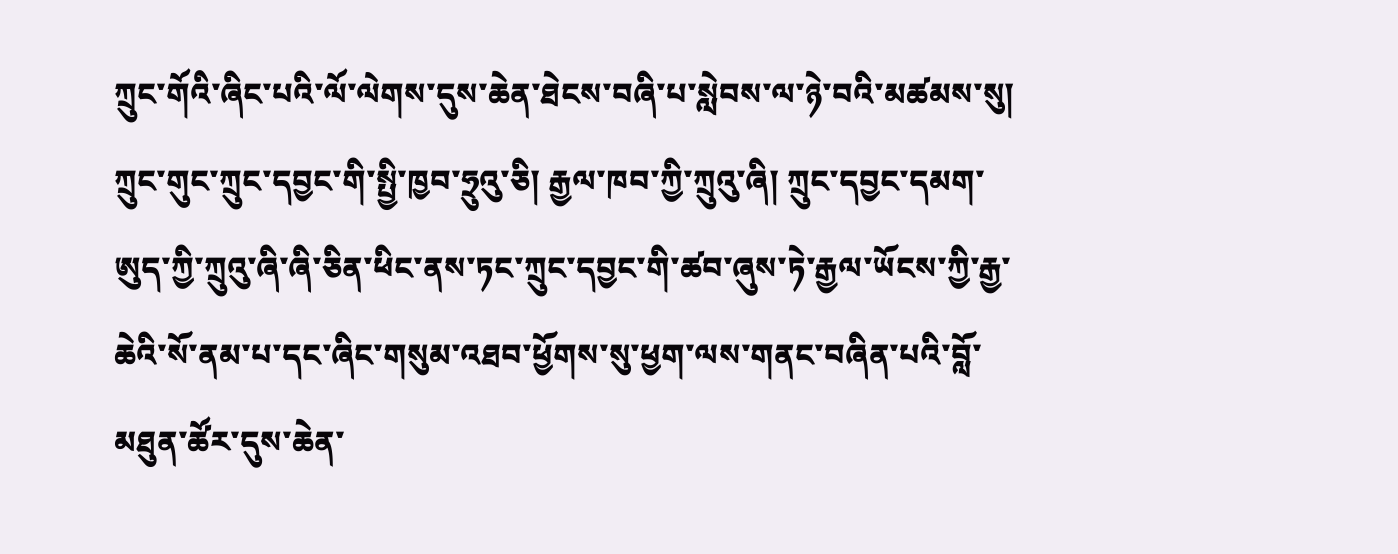ཀྲུང་གོའི་ཞིང་པའི་ལོ་ལེགས་དུས་ཆེན་ཐེངས་བཞི་པ་སླེབས་ལ་ཉེ་བའི་མཚམས་སུ། ཀྲུང་གུང་ཀྲུང་དབྱང་གི་སྤྱི་ཁྱབ་ཧྲུའུ་ཅི། རྒྱལ་ཁབ་ཀྱི་ཀྲུའུ་ཞི། ཀྲུང་དབྱང་དམག་ཨུད་ཀྱི་ཀྲུའུ་ཞི་ཞི་ཅིན་ཕིང་ནས་ཏང་ཀྲུང་དབྱང་གི་ཚབ་ཞུས་ཏེ་རྒྱལ་ཡོངས་ཀྱི་རྒྱ་ཆེའི་སོ་ནམ་པ་དང་ཞིང་གསུམ་འཐབ་ཕྱོགས་སུ་ཕྱག་ལས་གནང་བཞིན་པའི་བློ་མཐུན་ཚོར་དུས་ཆེན་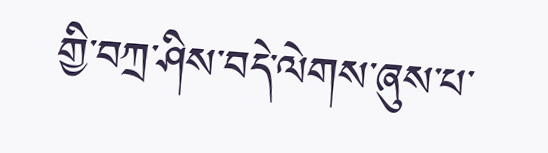གྱི་བཀྲ་ཤིས་བདེ་ལེགས་ཞུས་པ་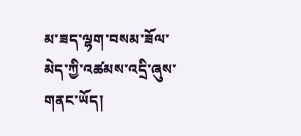མ་ཟད་ལྷག་བསམ་ཟོལ་མེད་ཀྱི་འཚམས་འདྲི་ཞུས་གནང་ཡོད།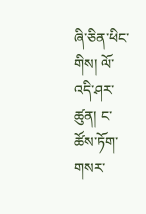ཞི་ཅིན་ཕིང་གིས། ལོ་འདི་ཤར་ཚུན། ང་ཚོས་ཏོག་གསར་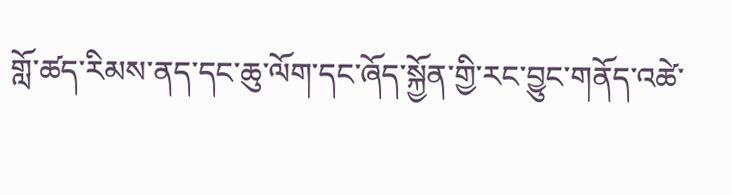གློ་ཚད་རིམས་ནད་དང་ཆུ་ལོག་དང་ཞོད་སྐྱོན་གྱི་རང་བྱུང་གནོད་འཚེ་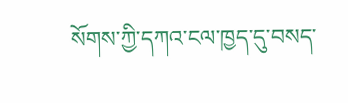སོགས་ཀྱི་དཀའ་ངལ་ཁྱད་དུ་བསད་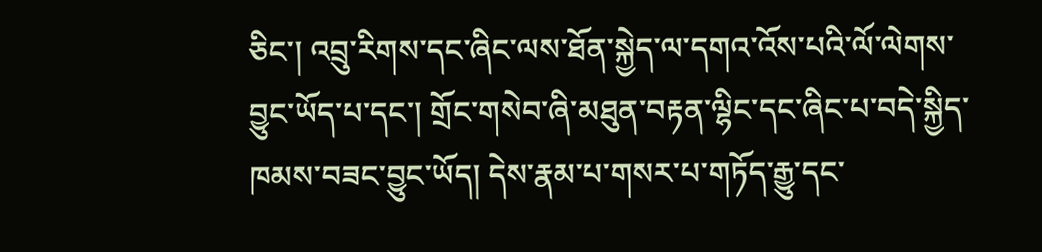ཅིང་། འབྲུ་རིགས་དང་ཞིང་ལས་ཐོན་སྐྱེད་ལ་དགའ་འོས་པའི་ལོ་ལེགས་བྱུང་ཡོད་པ་དང་། གྲོང་གསེབ་ཞི་མཐུན་བརྟན་ལྷིང་དང་ཞིང་པ་བདེ་སྐྱིད་ཁམས་བཟང་བྱུང་ཡོད། དེས་རྣམ་པ་གསར་པ་གཏོད་རྒྱུ་དང་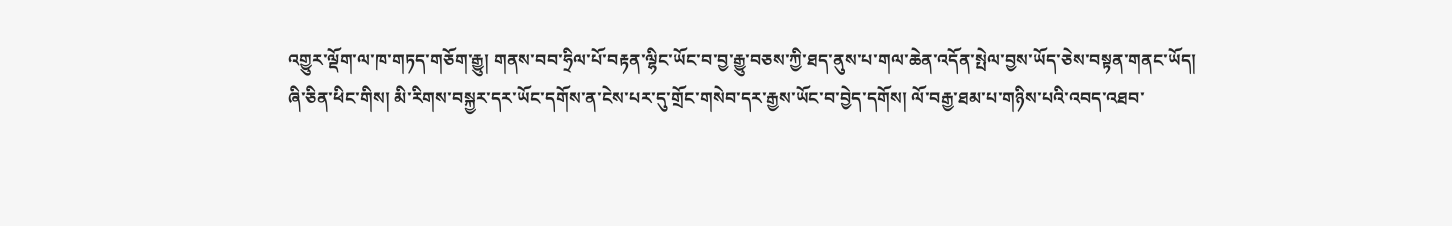འགྱུར་ལྡོག་ལ་ཁ་གཏད་གཅོག་རྒྱུ། གནས་བབ་ཧྲིལ་པོ་བརྟན་ལྷིང་ཡོང་བ་བྱ་རྒྱུ་བཅས་ཀྱི་ཐད་ནུས་པ་གལ་ཆེན་འདོན་སྤེལ་བྱས་ཡོད་ཅེས་བསྟན་གནང་ཡོད།
ཞི་ཅིན་ཕིང་གིས། མི་རིགས་བསྐྱར་དར་ཡོང་དགོས་ན་ངེས་པར་དུ་གྲོང་གསེབ་དར་རྒྱས་ཡོང་བ་བྱེད་དགོས། ལོ་བརྒྱ་ཐམ་པ་གཉིས་པའི་འབད་འཐབ་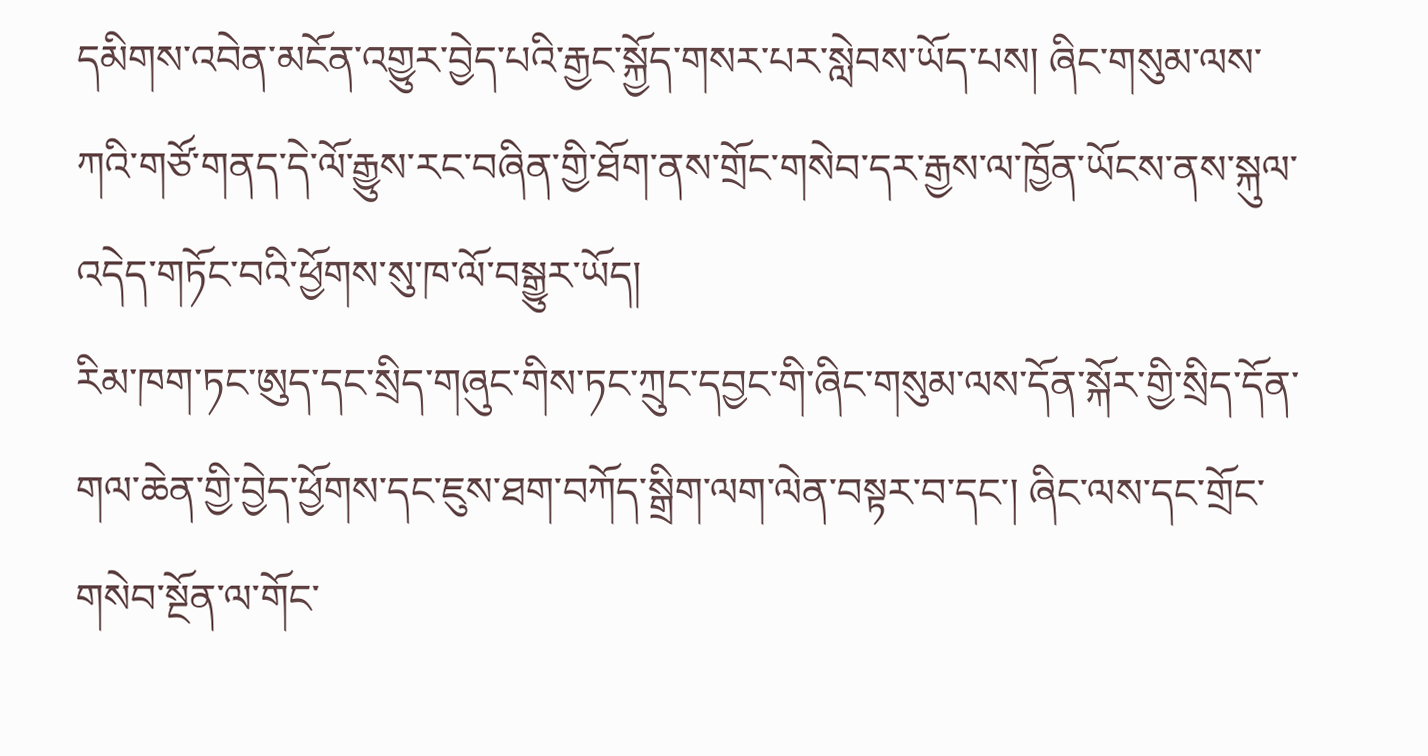དམིགས་འབེན་མངོན་འགྱུར་བྱེད་པའི་རྒྱང་སྐྱོད་གསར་པར་སླེབས་ཡོད་པས། ཞིང་གསུམ་ལས་ཀའི་གཙོ་གནད་དེ་ལོ་རྒྱུས་རང་བཞིན་གྱི་ཐོག་ནས་གྲོང་གསེབ་དར་རྒྱས་ལ་ཁྱོན་ཡོངས་ནས་སྐུལ་འདེད་གཏོང་བའི་ཕྱོགས་སུ་ཁ་ལོ་བསྒྱུར་ཡོད།
རིམ་ཁག་ཏང་ཨུད་དང་སྲིད་གཞུང་གིས་ཏང་ཀྲུང་དབྱང་གི་ཞིང་གསུམ་ལས་དོན་སྐོར་གྱི་སྲིད་དོན་གལ་ཆེན་གྱི་བྱེད་ཕྱོགས་དང་ཇུས་ཐག་བཀོད་སྒྲིག་ལག་ལེན་བསྟར་བ་དང་། ཞིང་ལས་དང་གྲོང་གསེབ་སྔོན་ལ་གོང་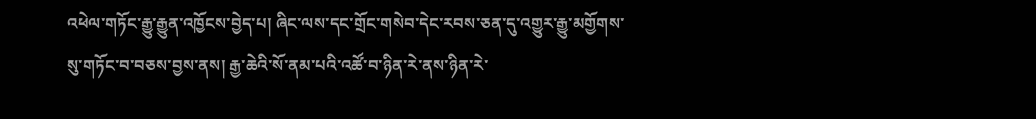འཕེལ་གཏོང་རྒྱུ་རྒྱུན་འཁྱོངས་བྱེད་པ། ཞིང་ལས་དང་གྲོང་གསེབ་དེང་རབས་ཅན་དུ་འགྱུར་རྒྱུ་མགྱོགས་སུ་གཏོང་བ་བཅས་བྱས་ནས། རྒྱ་ཆེའི་སོ་ནམ་པའི་འཚོ་བ་ཉིན་རེ་ནས་ཉིན་རེ་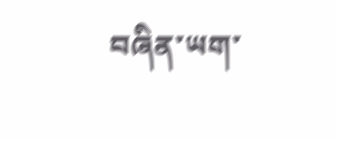བཞིན་ཡག་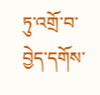ཏུ་འགྲོ་བ་བྱེད་དགོས་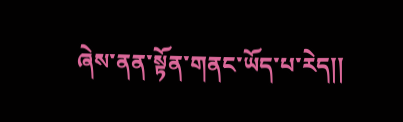ཞེས་ནན་སྟོན་གནང་ཡོད་པ་རེད།།